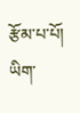རྩོམ་པ་པོ།     ཡིག་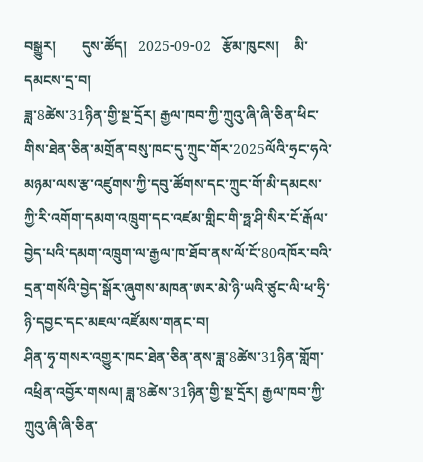བསྒྱུར།       དུས་ཚོད།   2025-09-02   རྩོམ་ཁུངས།    མི་དམངས་དྲ་བ།
ཟླ་8ཚེས་31ཉིན་གྱི་སྔ་དྲོར། རྒྱལ་ཁབ་ཀྱི་ཀྲུའུ་ཞི་ཞི་ཅིན་ཕིང་གིས་ཐེན་ཅིན་མགྲོན་བསུ་ཁང་དུ་ཀྲུང་གོར་2025ལོའི་ཧྲང་ཧའེ་མཉམ་ལས་རྩ་འཛུགས་ཀྱི་དབུ་ཚོགས་དང་ཀྲུང་གོ་མི་དམངས་ཀྱི་རི་འགོག་དམག་འཁྲུག་དང་འཛམ་གླིང་གི་ཧྥ་ཤི་སིར་ངོ་རྒོལ་བྱེད་པའི་དམག་འཁྲུག་ལ་རྒྱལ་ཁ་ཐོབ་ནས་ལོ་ངོ་80འཁོར་བའི་དྲན་གསོའི་བྱེད་སྒོར་ཞུགས་མཁན་ཨར་མེ་ཉི་ཡའི་ཙུང་ལི་ཕ་ཧྲི་ཉི་དབྱང་དང་མཇལ་འཛོམས་གནང་བ།
ཤིན་ཧྭ་གསར་འགྱུར་ཁང་ཐེན་ཅིན་ནས་ཟླ་8ཚེས་31ཉིན་གློག་འཕྲིན་འབྱོར་གསལ། ཟླ་8ཚེས་31ཉིན་གྱི་སྔ་དྲོར། རྒྱལ་ཁབ་ཀྱི་ཀྲུའུ་ཞི་ཞི་ཅིན་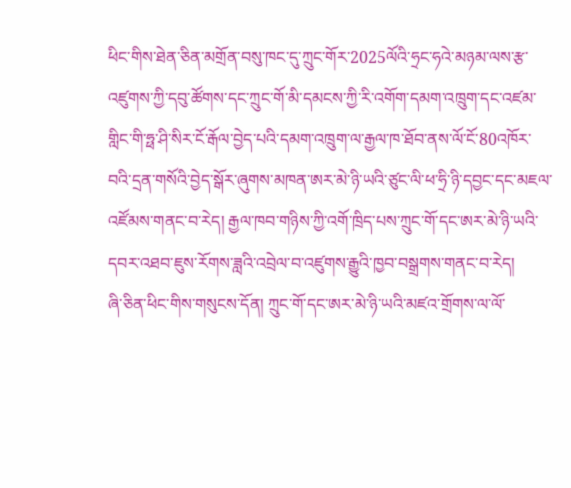ཕིང་གིས་ཐེན་ཅིན་མགྲོན་བསུ་ཁང་དུ་ཀྲུང་གོར་2025ལོའི་ཧྲང་ཧའེ་མཉམ་ལས་རྩ་འཛུགས་ཀྱི་དབུ་ཚོགས་དང་ཀྲུང་གོ་མི་དམངས་ཀྱི་རི་འགོག་དམག་འཁྲུག་དང་འཛམ་གླིང་གི་ཧྥ་ཤི་སིར་ངོ་རྒོལ་བྱེད་པའི་དམག་འཁྲུག་ལ་རྒྱལ་ཁ་ཐོབ་ནས་ལོ་ངོ་80འཁོར་བའི་དྲན་གསོའི་བྱེད་སྒོར་ཞུགས་མཁན་ཨར་མེ་ཉི་ཡའི་ཙུང་ལི་ཕ་ཧྲི་ཉི་དབྱང་དང་མཇལ་འཛོམས་གནང་བ་རེད། རྒྱལ་ཁབ་གཉིས་ཀྱི་འགོ་ཁྲིད་པས་ཀྲུང་གོ་དང་ཨར་མེ་ཉི་ཡའི་དབར་འཐབ་ཇུས་རོགས་ཟླའི་འབྲེལ་བ་འཛུགས་རྒྱུའི་ཁྱབ་བསྒྲགས་གནང་བ་རེད།
ཞི་ཅིན་ཕིང་གིས་གསུངས་དོན། ཀྲུང་གོ་དང་ཨར་མེ་ཉི་ཡའི་མཛའ་གྲོགས་ལ་ལོ་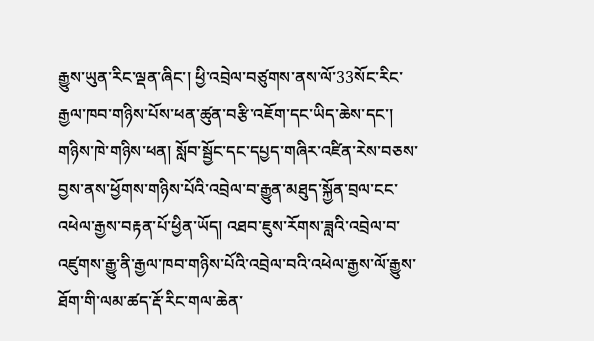རྒྱུས་ཡུན་རིང་ལྡན་ཞིང་། ཕྱི་འབྲེལ་བཙུགས་ནས་ལོ་33སོང་རིང་རྒྱལ་ཁབ་གཉིས་པོས་ཕན་ཚུན་བརྩི་འཇོག་དང་ཡིད་ཆེས་དང་། གཉིས་ཁེ་གཉིས་ཕན། སློབ་སྦྱོང་དང་དཔྱད་གཞིར་འཛིན་རེས་བཅས་བྱས་ནས་ཕྱོགས་གཉིས་པོའི་འབྲེལ་བ་རྒྱུན་མཐུད་སྐྱོན་བྲལ་ངང་འཕེལ་རྒྱས་བརྟན་པོ་ཕྱིན་ཡོད། འཐབ་ཇུས་རོགས་ཟླའི་འབྲེལ་བ་འཛུགས་རྒྱུ་ནི་རྒྱལ་ཁབ་གཉིས་པོའི་འབྲེལ་བའི་འཕེལ་རྒྱས་ལོ་རྒྱུས་ཐོག་གི་ལམ་ཚད་རྡོ་རིང་གལ་ཆེན་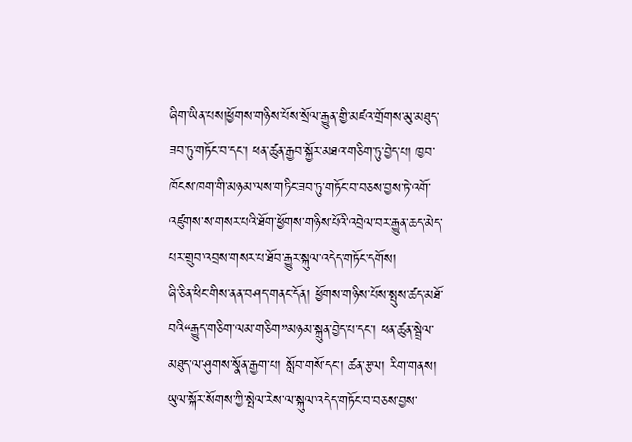ཞིག་ཡིན་པས།ཕྱོགས་གཉིས་པོས་སྲོལ་རྒྱུན་གྱི་མཛའ་གྲོགས་མུ་མཐུད་ཟབ་ཏུ་གཏོང་བ་དང་། ཕན་ཚུན་རྒྱབ་སྐྱོར་མཐའ་གཅིག་ཏུ་བྱེད་པ། ཁྱབ་ཁོངས་ཁག་གི་མཉམ་ལས་གཏིང་ཟབ་ཏུ་གཏོང་བ་བཅས་བྱས་ཏེ་འགོ་འཛུགས་ས་གསར་པའི་ཐོག་ཕྱོགས་གཉིས་པོའི་འབྲེལ་བར་རྒྱུན་ཆད་མེད་པར་གྲུབ་འབྲས་གསར་པ་ཐོབ་རྒྱུར་སྐུལ་འདེད་གཏོང་དགོས།
ཞི་ཅིན་ཕིང་གིས་ནན་བཤད་གནང་དོན། ཕྱོགས་གཉིས་པོས་སྤུས་ཚད་མཐོ་བའི“རྒྱུད་གཅིག་ལམ་གཅིག”མཉམ་སྐྲུན་བྱེད་པ་དང་། ཕན་ཚུན་སྦྲེལ་མཐུད་ལ་ཤུགས་སྣོན་རྒྱག་པ། སློབ་གསོ་དང་། ཚན་རྩལ། རིག་གནས། ཡུལ་སྐོར་སོགས་ཀྱི་སྤེལ་རེས་ལ་སྐུལ་འདེད་གཏོང་བ་བཅས་བྱས་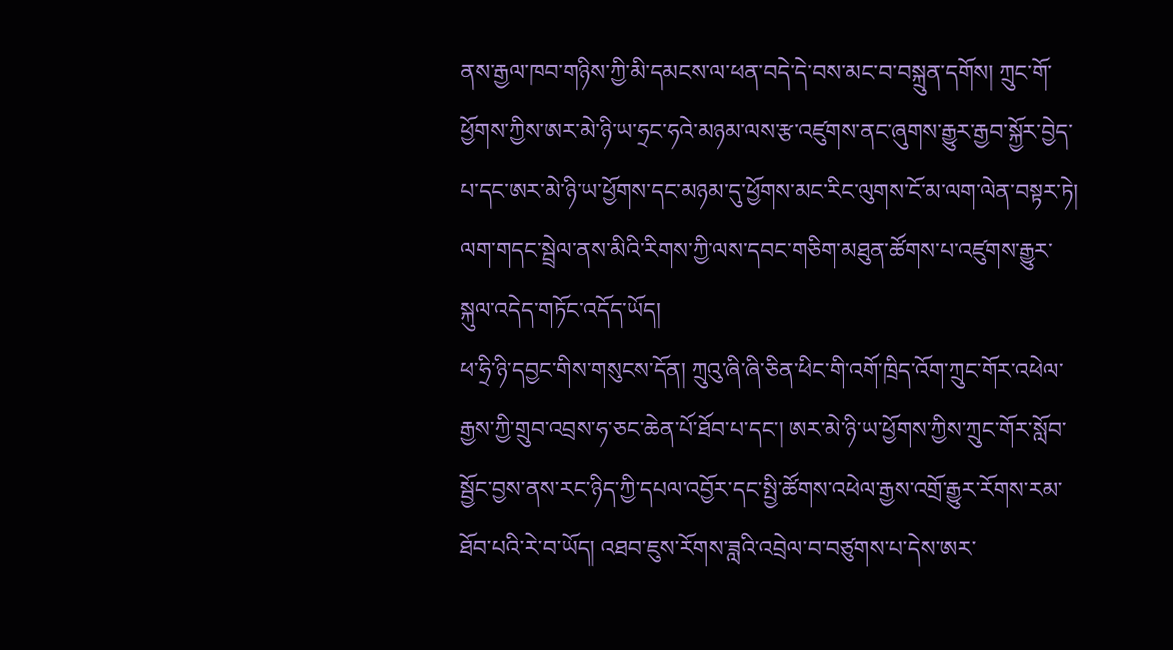ནས་རྒྱལ་ཁབ་གཉིས་ཀྱི་མི་དམངས་ལ་ཕན་བདེ་དེ་བས་མང་བ་བསྐྲུན་དགོས། ཀྲུང་གོ་ཕྱོགས་ཀྱིས་ཨར་མེ་ཉི་ཡ་ཧྲང་ཧའེ་མཉམ་ལས་རྩ་འཛུགས་ནང་ཞུགས་རྒྱུར་རྒྱབ་སྐྱོར་བྱེད་པ་དང་ཨར་མེ་ཉི་ཡ་ཕྱོགས་དང་མཉམ་དུ་ཕྱོགས་མང་རིང་ལུགས་ངོ་མ་ལག་ལེན་བསྟར་ཏེ། ལག་གདང་སྦྲེལ་ནས་མིའི་རིགས་ཀྱི་ལས་དབང་གཅིག་མཐུན་ཚོགས་པ་འཛུགས་རྒྱུར་སྐུལ་འདེད་གཏོང་འདོད་ཡོད།
ཕ་ཧྲི་ཉི་དབྱང་གིས་གསུངས་དོན། ཀྲུའུ་ཞི་ཞི་ཅིན་ཕིང་གི་འགོ་ཁྲིད་འོག་ཀྲུང་གོར་འཕེལ་རྒྱས་ཀྱི་གྲུབ་འབྲས་ཧ་ཅང་ཆེན་པོ་ཐོབ་པ་དང་། ཨར་མེ་ཉི་ཡ་ཕྱོགས་ཀྱིས་ཀྲུང་གོར་སློབ་སྦྱོང་བྱས་ནས་རང་ཉིད་ཀྱི་དཔལ་འབྱོར་དང་སྤྱི་ཚོགས་འཕེལ་རྒྱས་འགྲོ་རྒྱུར་རོགས་རམ་ཐོབ་པའི་རེ་བ་ཡོད། འཐབ་ཇུས་རོགས་ཟླའི་འབྲེལ་བ་བཙུགས་པ་དེས་ཨར་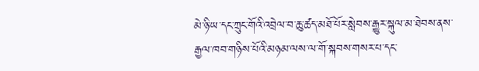མེ་ཉི་ཡ་དང་ཀྲུང་གོའི་འབྲེལ་བ་ཆུ་ཚད་མཐོ་པོར་སླེབས་རྒྱུར་སྐུལ་མ་ཐེབས་ནས་རྒྱལ་ཁབ་གཉིས་པོའི་མཉམ་ལས་ལ་གོ་སྐབས་གསར་པ་དང་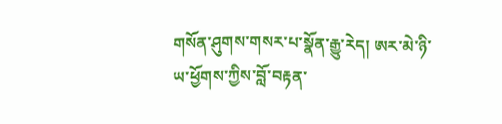གསོན་ཤུགས་གསར་པ་སྣོན་རྒྱུ་རེད། ཨར་མེ་ཉི་ཡ་ཕྱོགས་ཀྱིས་བློ་བརྟན་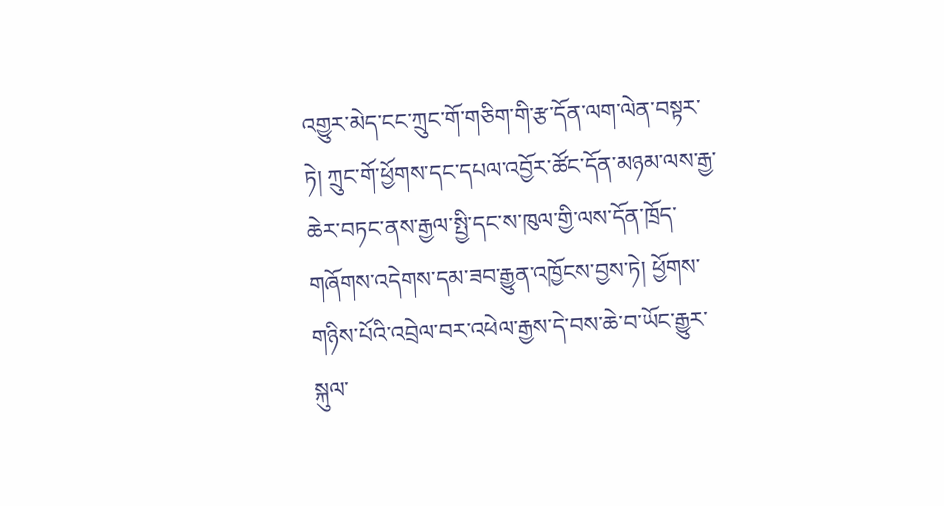འགྱུར་མེད་ངང་ཀྲུང་གོ་གཅིག་གི་རྩ་དོན་ལག་ལེན་བསྟར་ཏེ། ཀྲུང་གོ་ཕྱོགས་དང་དཔལ་འབྱོར་ཚོང་དོན་མཉམ་ལས་རྒྱ་ཆེར་བཏང་ནས་རྒྱལ་སྤྱི་དང་ས་ཁུལ་གྱི་ལས་དོན་ཁྲོད་གཞོགས་འདེགས་དམ་ཟབ་རྒྱུན་འཁྱོངས་བྱས་ཏེ། ཕྱོགས་གཉིས་པོའི་འབྲེལ་བར་འཕེལ་རྒྱས་དེ་བས་ཆེ་བ་ཡོང་རྒྱུར་སྐུལ་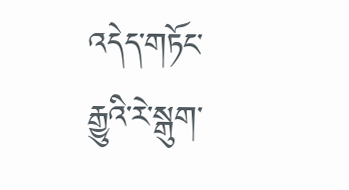འདེད་གཏོང་རྒྱུའི་རེ་སྒུག་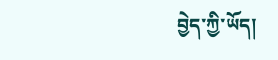བྱེད་ཀྱི་ཡོད།